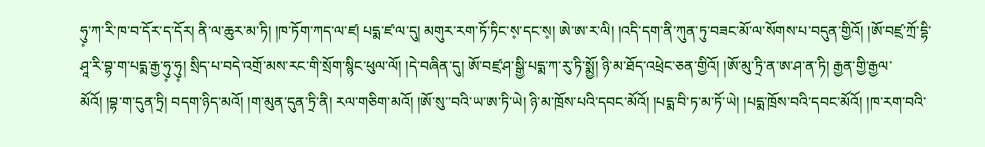ཧུ༷་ཀ་རི་ཁ་བ་དོར་ད་དོར། ནི་ལ་ཆུར་མ་ཏི། །ཁ་ཏོག་ཀད་ལ་ཛ། པདྨ་ཛ་ལ་དུ། མགུར་རག་ཏོ་ཏིང་ས༷་དང་ས༷། ཨེ་ཨ་ར་ལི། །འདི་དག་ནི་ཀུན་ཏུ་བཟང་མོ་ལ་སོགས་པ་བདུན་གྱིའོ། །ཨོ་བཛྲ་ཀྲོ་དྷི་ཤཱ་རི་བྷ་ག་པདྨ་རྒྱ་ཧུ༷་ཧུ༷། སྲིད་པ་བདེ་འགྲོ་མས་རང་གི་སྲོག་སྙིང་ཕུལ་ལོ། །དེ་བཞིན་དུ། ཨོ་བཛྲ་ཤ་སྒྱི་པདྨ་ཀ་རུ་ཏི་སྨྱོ། ཉི་མ་ཐོད་འཕྲེང་ཅན་གྱིའོ། །ཨོ་མུ་ཏྲི་ན་ཨ་ཤ་ན་ཏི། རྒྱན་གྱི་རྒྱལ་མོའོ། །བྷ་ག་དུན་ཏྲི། བདག་ཉིད་མའོ། །ག་མུན་དུན་ཏྲི་ནི། རལ་གཅིག་མའོ། །ཨོ་སུ་་བའི་ཡ་ཨ་ཏི་ཡེ། ཉི་མ་ཁྲོས་པའི་དབང་མོའོ། །པདྨ་བི་ཏ་མ་ཏོ་ཡེ། །པདྨ་ཁྲོས་བའི་དབང་མོའོ། །ཁ་རག་བའི་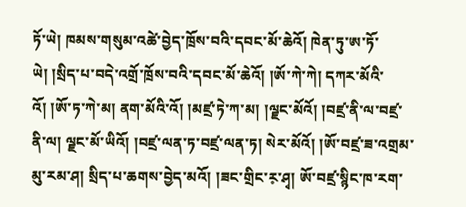ཏོ་ཡེ། ཁམས་གསུམ་འཚེ་བྱེད་ཁྲོས་བའི་དབང་མོ་ཆེའོ། ཁེན་ཏུ་ཨ་ཏོ་ཡེ། །སྲིད་པ་བདེ་འགྲོ་ཁྲོས་བའི་དབང་མོ་ཆེའོ། །ཨོ་ཀེ་ཀེ། དཀར་མོའི་འོ། །ཨོ་ཏ་ཀེ་མ། ནག་མོའི་འོ། །མཛྲ་ཏེ་ཀ་མ། །ལྗང་མོའོ། །བཛྲ་ནི་ལ་བཛྲ་ནི་ལ། ལྗང་མོ་ཡིའོ། །བཛྲ་ལན་ཏ་བཛྲ་ལན་ཏ། སེར་མོའོ། །ཨོ་བཛྲ་ཟ་འགྲམ་མུ་རམ་ཤ། སྲིད་པ་ཆགས་བྱེད་མའོ། །ཟང་གྲིང་ར༷་ཤྭ། ཨོ་བཛྲ་སྙིང་ཁ་རག་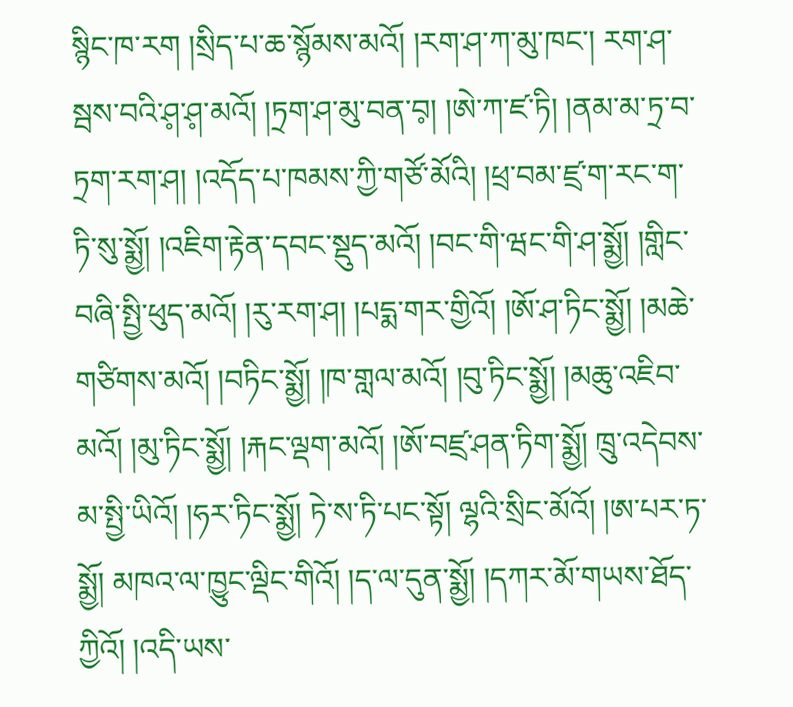སྙིང་ཁ་རག །སྲིད་པ་ཆ་སྙོམས་མའོ། །རག་ཤ་ཀ་མུ་ཁང་། རག་ཤ་སྦས་བའི་ཤ༷་ཤ༷་མའོ། །ཏྲག་ཤ་མུ་བན་བ༷། །ཨེ་ཀ་ཛ་ཏི། །ནམ་མ་ཏྲ་བ་ཏྲག་རག་ཤ། །འདོད་པ་ཁམས་ཀྱི་གཙོ་མོའི། །ཕྲ་བམ་ཛྲ་ག་རང་ག་ཏི་སུ་སྨྱོ། །འཇིག་རྟེན་དབང་སྡུད་མའོ། །བང་གི་ཝང་གི་ཤ་སྨྱོ། །གླིང་བཞི་སྤྱི་ཕུད་མའོ། །རུ་རག་ཤ། །པདྨ་གར་གྱིའོ། །ཨོ་ཤ་ཏིང་སྨྱོ། །མཆེ་གཙིགས་མའོ། །བཏིང་སྨྱོ། །ཁ་གླལ་མའོ། །བུ་ཏིང་སྨྱོ། །མཆུ་འཇིབ་མའོ། །མུ་ཏིང་སྨྱོ། །རྐང་ལྡག་མའོ། །ཨོ་བཛྲ་ཤན་ཏིག་སྨྱོ། ཁྲུ་འདེབས་མ་སྤྱི་ཡིའོ། །ཧར་ཏིང་སྨྱོ། ཏེ་ས་ཏི་པང་སྟོ། ལྷའི་སྲིང་མོའོ། །ཨ་པར་ཏ་སྨྱོ། མཁའ་ལ་ཁྱུང་ལྡིང་གིའོ། །ད་ལ་དུན་སྨྱོ། །དཀར་མོ་གཡས་ཐོད་ཀྱིའོ། །འདི་ཡས་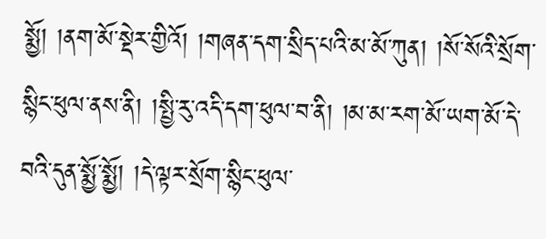སྨྱོ། །ནག་མོ་སྡེར་གྱིའོ། །གཞན་དག་སྲིད་པའི་མ་མོ་ཀུན། །སོ་སོའི་སྲོག་སྙིང་ཕུལ་ནས་ནི། །སྤྱི་རུ་འདི་དག་ཕུལ་བ་ནི། །མ་མ་རག་མོ་ཡག་མོ་དེ་བའི་དུན་སྨྱོ་སྨྱོ། །དེ་ལྟར་སྲོག་སྙིང་ཕུལ་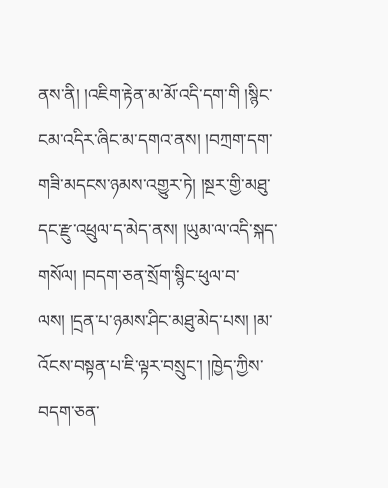ནས་ནི། །འཇིག་རྟེན་མ་མོ་འདི་དག་གི །སྙིང་ངམ་འདིར་ཞིང་མ་དགའ་ནས། །བཀྲག་དག་གཟི་མདངས་ཉམས་འགྱུར་ཏེ། །སྔར་གྱི་མཐུ་དང་རྫུ་འཕྲུལ་ད་མེད་ནས། །ཡུམ་ལ་འདི་སྐད་གསོལ། །བདག་ཅན་སྲོག་སྙིང་ཕུལ་བ་ལས། །དྲན་པ་ཉམས་ཤིང་མཐུ་མེད་པས། །མ་འོངས་བསྟན་པ་ཇི་ལྟར་བསྲུང་། །ཁྱེད་ཀྱིས་བདག་ཅན་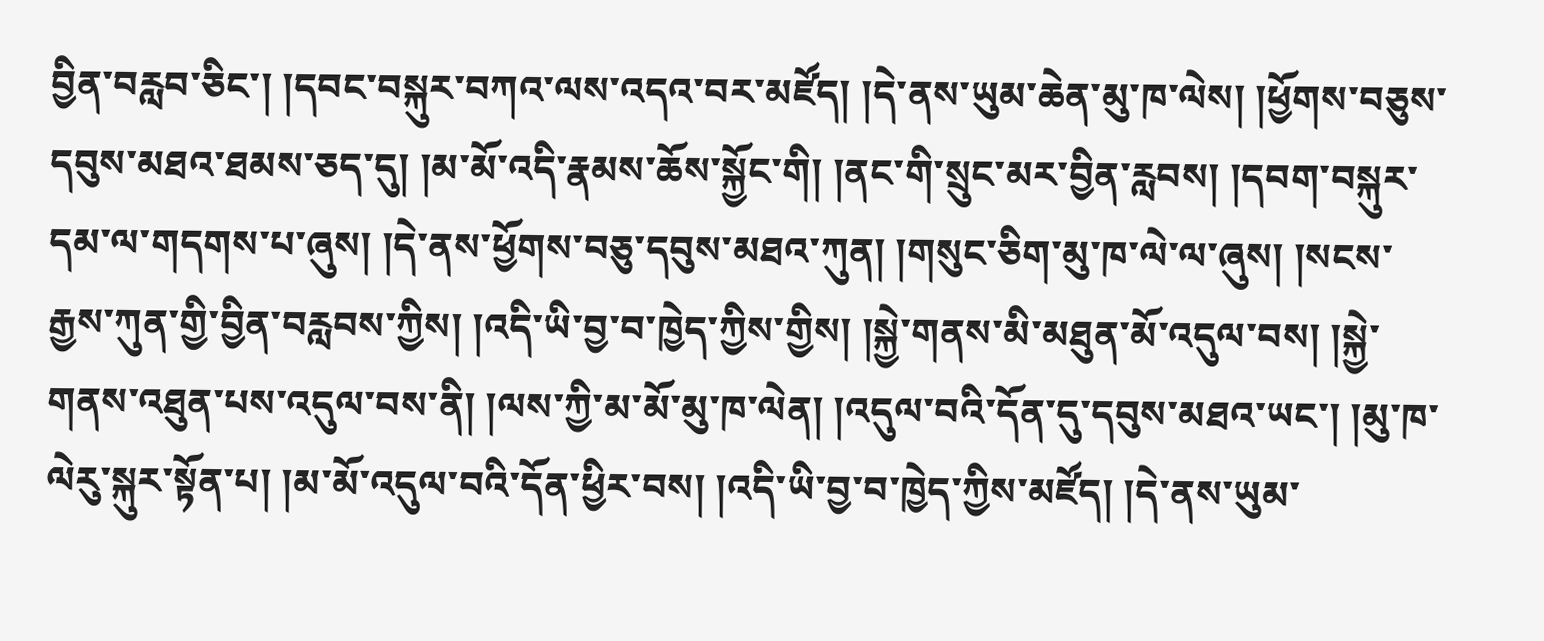བྱིན་བརླབ་ཅིང་། །དབང་བསྐུར་བཀའ་ལས་འདའ་བར་མཛོད། །དེ་ནས་ཡུམ་ཆེན་མུ་ཁ་ལེས། །ཕྱོགས་བཅུས་དབུས་མཐའ་ཐམས་ཅད་དུ། །མ་མོ་འདི་རྣམས་ཆོས་སྐྱོང་གི། །ནང་གི་སྲུང་མར་བྱིན་རླབས། །དབག་བསྐུར་དམ་ལ་གདགས་པ་ཞུས། །དེ་ནས་ཕྱོགས་བཅུ་དབུས་མཐའ་ཀུན། །གསུང་ཅིག་མུ་ཁ་ལེ་ལ་ཞུས། །སངས་རྒྱས་ཀུན་གྱི་བྱིན་བརླབས་ཀྱིས། །འདི་ཡི་བྱ་བ་ཁྱེད་ཀྱིས་གྱིས། །སྐྱེ་གནས་མི་མཐུན་མོ་འདུལ་བས། །སྐྱེ་གནས་འཐུན་པས་འདུལ་བས་ནི། །ལས་ཀྱི་མ་མོ་མུ་ཁ་ལེན། །འདུལ་བའི་དོན་དུ་དབུས་མཐའ་ཡང་། །མུ་ཁ་ལེརུ་སྐུར་སྟོན་པ། །མ་མོ་འདུལ་བའི་དོན་ཕྱིར་བས། །འདི་ཡི་བྱ་བ་ཁྱེད་ཀྱིས་མཛོད། །དེ་ནས་ཡུམ་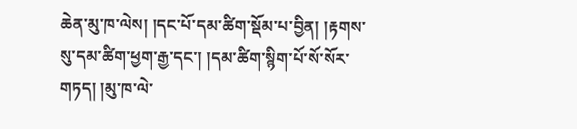ཆེན་མུ་ཁ་ལེས། །དང་པོ་དམ་ཚིག་སྡོམ་པ་བྱིན། །རྟགས་སུ་དམ་ཚིག་ཕྱག་རྒྱ་དང་། །དམ་ཚིག་སྙིག་པོ་སོ་སོར་གཏད། །མུ་ཁ་ལེ་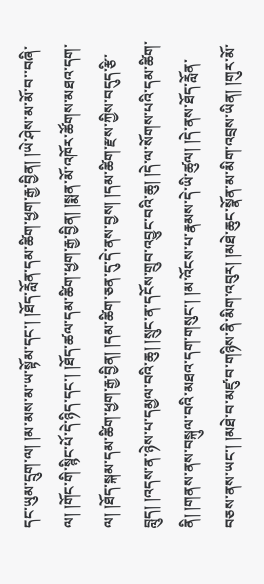དང་ཡུམ་དྲུག་ལ། །མ་མས་མ་ཡ་སྟོམ་དང་། །ཐོད་རློན་དམ་ཚིག་ཕྱག་རྒྱ་བྱིན། །ཡེ་ཤེས་མ་མོ་བ་་བཞི་ལ། །གོང་གི་སྙིང་པོ་དེ་ཉིད་དང་། །ཐོད་ཚལ་དམ་ཚིག་ཕྱག་རྒྱ་བྱིན། །སྨན་མོ་འཁོར་ཚོགས་མཐའ་དག་ལ། །ཐོད་སྐམ་དམ་ཚིག་ཕྱག་རྒྱ་བྱིན། །དམ་ཚིག་ཅན་དུ་དེ་ནས་བྱས། །དམ་ཚིག་རྫས་ཀྱིས་བདུད་རྩི་བླུད། །འདས་ན་ཉེས་པ་དམྱལ་བའི་ཆུ། །སྲུང་ན་དངོས་གྲུབ་འབྱུང་བའི་ཆུ། །དེ་ལ་སོགས་པའི་དམ་ཚིག་ནི། །གནས་ནས་བསྐུལ་བའི་མཐའ་དག་གསུང་། །མ་འོངས་པ་རྣམས་དེ་ཡི་ཚུལ། །དེ་ནས་ཐོད་རློན་བཅས་ནས་ཡང་། །མཐེ་བ་མཛུ་བ་གཉིས་ནི་མིག་འབུར། །མཐེ་ཆུང་སྣོན་མ་མིག་འབྲས་ཡིན། །གུར་མོ་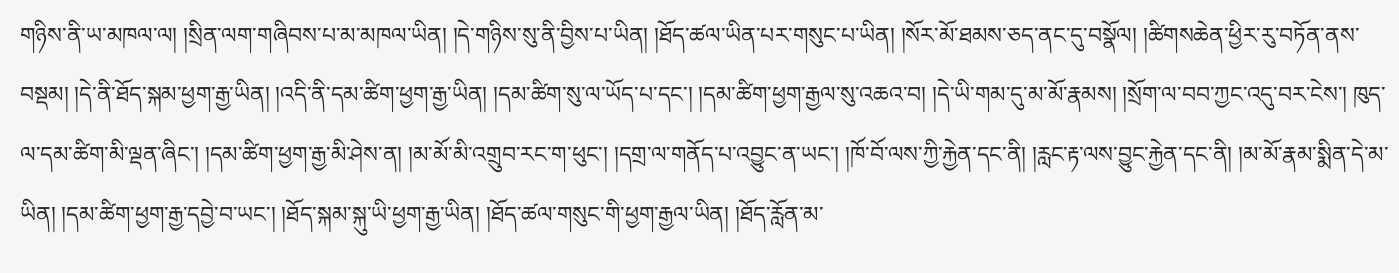གཉིས་ནི་ཡ་མཁལ་ལ། །སྲིན་ལག་གཞིབས་པ་མ་མཁལ་ཡིན། །དེ་གཉིས་སུ་ནི་བྱིས་པ་ཡིན། །ཐོད་ཚལ་ཡིན་པར་གསུང་པ་ཡིན། །སོར་མོ་ཐམས་ཅད་ནང་དུ་བསྣོལ། །ཚིགསཆེན་ཕྱིར་རུ་བཏོན་ནས་བསྡམ། །དེ་ནི་ཐོད་སྐམ་ཕྱག་རྒྱ་ཡིན། །འདི་ནི་དམ་ཚིག་ཕྱག་རྒྱ་ཡིན། །དམ་ཚིག་སུ་ལ་ཡོད་པ་དང་། །དམ་ཚིག་ཕྱག་རྒྱལ་སུ་འཆའ་བ། །དེ་ཡི་གམ་དུ་མ་མོ་རྣམས། །སྲོག་ལ་བབ་ཀྱང་འདུ་བར་ངེས་། ཁུད་ལ་དམ་ཚིག་མི་ལྡན་ཞིང་། །དམ་ཚིག་ཕྱག་རྒྱ་མི་ཤེས་ན། །མ་མོ་མི་འགྲུབ་རང་ག་ཕུང་། །དགྲ་ལ་གནོད་པ་འབྱུང་ན་ཡང་། །ཁོ་བོ་ལས་ཀྱི་རྐྱེན་དང་ནི། །རླང་རྟ་ལས་བྱུང་རྐྱེན་དང་ནི། །མ་མོ་རྣམ་སྨིན་དེ་མ་ཡིན། །དམ་ཚིག་ཕྱག་རྒྱ་དབྱེ་བ་ཡང་། །ཐོད་སྐམ་སྐུ་ཡི་ཕྱག་རྒྱ་ཡིན། །ཐོད་ཚལ་གསུང་གི་ཕྱག་རྒྱལ་ཡིན། །ཐོད་རློན་མ་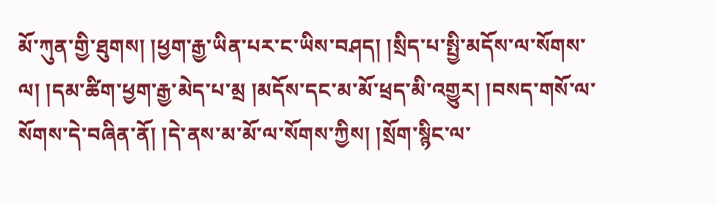མོ་ཀུན་གྱི་ཐུགས། །ཕྱག་རྒྱ་ཡིན་པར་ང་ཡིས་བཤད། །སྲིད་པ་སྤྱི་མདོས་ལ་སོགས་ལ། །དམ་ཚིག་ཕྱག་རྒྱ་མེད་པ་མྲ །མདོས་དང་མ་མོ་ཕྲད་མི་འགྱུར། །བསད་གསོ་ལ་སོགས་དེ་བཞིན་ནོ། །དེ་ནས་མ་མོ་ལ་སོགས་ཀྱིས། །སྲོག་སྙིང་ལ་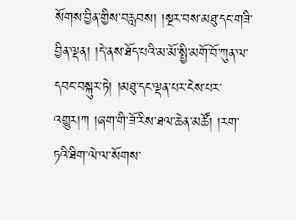སོགས་བྱིན་གྱིས་བརླབས། །སྔར་བས་མཐུ་དང་གཟི་བྱིན་ལྡན། །དེ་ནས་ཐོད་པའི་མ་མོ་སྤྱི་མགོ་བོ་ཀུན་ལ་དབང་བསྐུར་ཏེ། །མཐུ་དང་ལྡན་པར་ངེས་པར་འགྱུར།ཀ །ཞག་གི་ཟོ་རིས་ཐལ་ཆེན་མཚོ། །རག་ཏའི་ཐིག་ལེ་ལ་སོགས་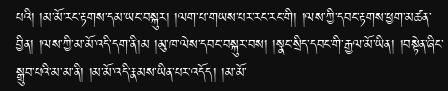པའི། །མ་མོ་རང་རྟགས་དམ་ཡང་བསྐུར། །ལག་པ་གཡས་པར་རང་རང་གི། །ལས་ཀྱི་དབང་རྟགས་ཕྱག་མཚན་བྱིན། །ལས་ཀྱི་མ་མོ་འདི་དག་ནི།མ །མུ་ཁ་ལེས་དབང་བསྐུར་བས། །སྣང་སྲིད་དབང་གི་རྒྱལ་མོ་ཡིན། །བསྟེན་ཞིང་སྒྲུབ་པའི་མ་མ་ནི། །མ་མོ་འདི་རྣམས་ཡིན་པར་འདོད། །མ་མོ་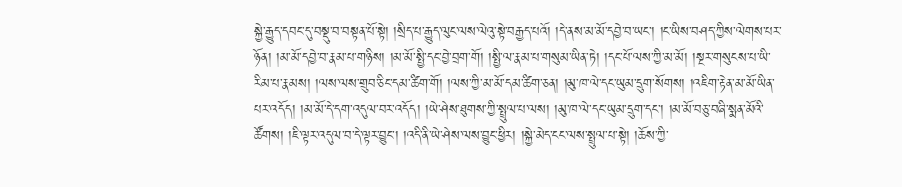སྐྱེ་རྒྱུད་དབང་དུ་བསྡུ་བ་བསྟན་པོ་སྟེ། །སྲིད་པ་རྒྱུད་ལུང་ལས་ལེའུ་སྟེ་བརྒྱད་པའོ། །དེ་ནས་མ་མོ་དབྱེ་བ་ཡང་། །ང་ཡིས་བཤད་ཀྱིས་ལེགས་པར་ཉོན། །མ་མོ་དབྱེ་བ་རྣམ་པ་གཉིས། །མ་མོ་སྤྱི་དང་བྱེ་བྲག་གོ། །སྤྱི་ལ་རྣམ་པ་གསུམ་ཡིན་ཏེ། །དང་པོ་ལས་ཀྱི་མ་མོ། །སྔར་གསུངས་པ་ཡི་རིམ་པ་རྣམས། །ལས་ལས་གྲུབ་ཅིང་དམ་ཚིག་གོ། །ལས་ཀྱི་མ་མོ་དམ་ཚིག་ཅན། །མུ་ཁ་ལེ་དང་ཡུམ་དྲུག་སོགས། །འཇིག་རྟེན་མ་མོ་ཡིན་པར་འདོད། །མ་མོ་དེ་དག་འདུལ་བར་འདོད། །ཡེ་ཤེས་ཐུགས་ཀྱི་སྤྲུལ་པ་ལས། །མུ་ཁ་ལེ་དང་ཡུམ་དྲུག་དང་། །མ་མོ་བཅུ་བཞི་སྨན་མོའི་ཚོགས། །ཇི་ལྟར་འདུལ་བ་དེ་ལྟར་བྱུང་། །འདི་ནི་ཡེ་ཤེས་ལས་བྱུང་ཕྱིར། །སྐྱེ་མེད་ངང་ལས་སྤྲུལ་པ་སྟེ། །ཆོས་ཀྱི་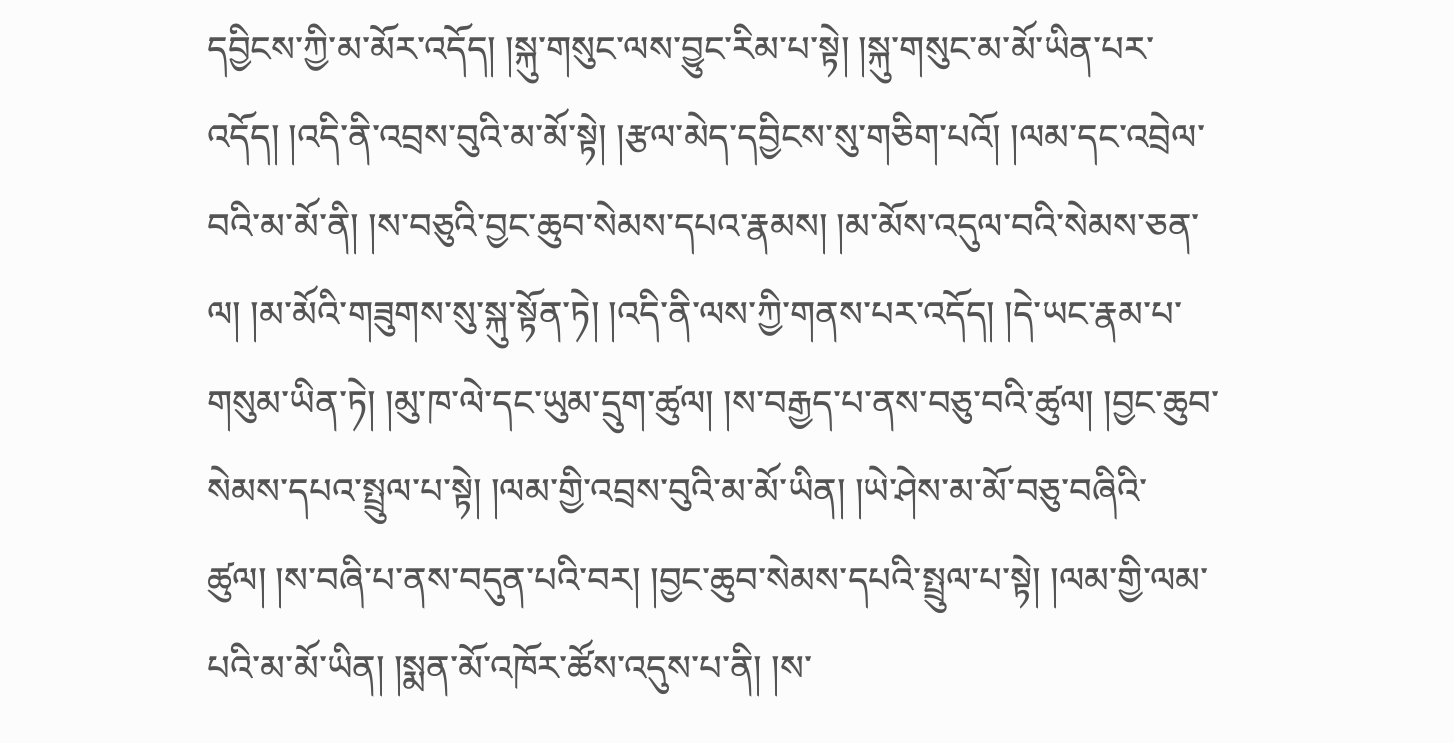དབྱིངས་ཀྱི་མ་མོར་འདོད། །སྐུ་གསུང་ལས་བྱུང་རིམ་པ་སྟེ། །སྐུ་གསུང་མ་མོ་ཡིན་པར་འདོད། །འདི་ནི་འབྲས་བུའི་མ་མོ་སྟེ། །རྩལ་མེད་དབྱིངས་སུ་གཅིག་པའོ། །ལམ་དང་འབྲེལ་བའི་མ་མོ་ནི། །ས་བཅུའི་བྱང་ཆུབ་སེམས་དཔའ་རྣམས། །མ་མོས་འདུལ་བའི་སེམས་ཅན་ལ། །མ་མོའི་གཟུགས་སུ་སྐུ་སྟོན་ཏེ། །འདི་ནི་ལས་ཀྱི་གནས་པར་འདོད། །དེ་ཡང་རྣམ་པ་གསུམ་ཡིན་ཏེ། །མུ་ཁ་ལེ་དང་ཡུམ་དྲུག་ཚུལ། །ས་བརྒྱད་པ་ནས་བཅུ་བའི་ཚུལ། །བྱང་ཆུབ་སེམས་དཔའ་སྤྲུལ་པ་སྟེ། །ལམ་གྱི་འབྲས་བུའི་མ་མོ་ཡིན། །ཡེ་ཤེས་མ་མོ་བཅུ་བཞིའི་ཚུལ། །ས་བཞི་པ་ནས་བདུན་པའི་བར། །བྱང་ཆུབ་སེམས་དཔའི་སྤྲུལ་པ་སྟེ། །ལམ་གྱི་ལམ་པའི་མ་མོ་ཡིན། །སྨན་མོ་འཁོར་ཚོས་འདུས་པ་ནི། །ས་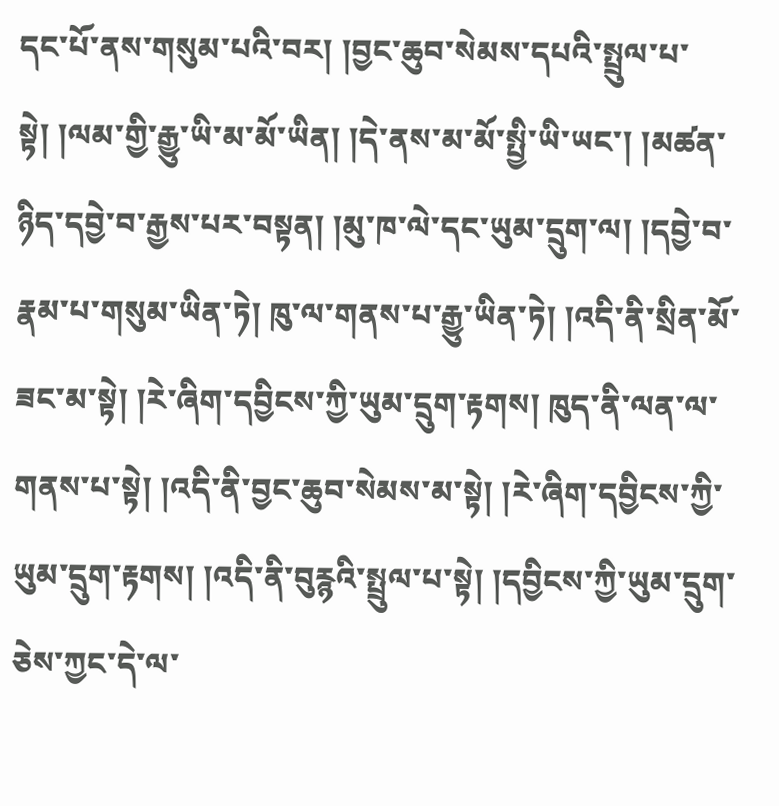དང་པོ་ནས་གསུམ་པའི་བར། །བྱང་ཆུབ་སེམས་དཔའི་སྤྲུལ་པ་སྟེ། །ལམ་གྱི་རྒྱུ་ཡི་མ་མོ་ཡིན། །དེ་ནས་མ་མོ་སྤྱི་ཡི་ཡང་། །མཚན་ཉིད་དབྱེ་བ་རྒྱས་པར་བསྟན། །མུ་ཁ་ལེ་དང་ཡུམ་དྲུག་ལ། །དབྱེ་བ་རྣམ་པ་གསུམ་ཡིན་ཏེ། ཁུ་ལ་གནས་པ་རྒྱུ་ཡིན་ཏེ། །འདི་ནི་སྲིན་མོ་ཟང་མ་སྟེ། །རེ་ཞིག་དབྱིངས་ཀྱི་ཡུམ་དྲུག་རྟགས། ཁུད་ནི་ལན་ལ་གནས་པ་སྟེ། །འདི་ནི་བྱང་ཆུབ་སེམས་མ་སྟེ། །རེ་ཞིག་དབྱིངས་ཀྱི་ཡུམ་དྲུག་རྟགས། །འདི་ནི་བུརྙའི་སྤྲུལ་པ་སྟེ། །དབྱིངས་ཀྱི་ཡུམ་དྲུག་ཅེས་ཀྱང་དེ་ལ་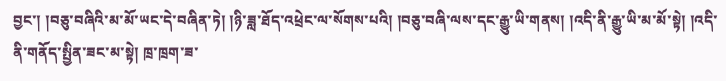བྱང་། །བཅུ་བཞིའི་མ་མོ་ཡང་དེ་བཞིན་ཏེ། །ཉི་ཟླ་ཐོད་འཕྲེང་ལ་སོགས་པའི། །བཅུ་བཞི་ལས་དང་རྒྱུ་ཡི་གནས། །འདི་ནི་རྒྱུ་ཡི་མ་མོ་སྟེ། །འདི་ནི་གནོད་སྤྱིན་ཟང་མ་སྟེ། ཁྲ་ཁྲག་ཟ་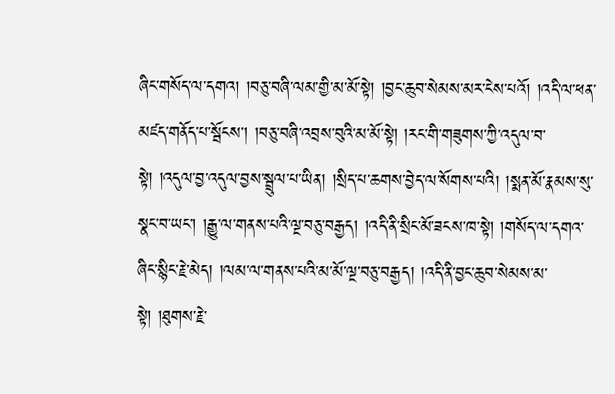ཞིང་གསོད་ལ་དགའ། །བཅུ་བཞི་ལམ་གྱི་མ་མོ་སྟེ། །བྱང་ཆུབ་སེམས་མར་ངེས་པའོ། །འདི་ལ་ཕན་མཛད་གནོད་པ་སྦོངས་། །བཅུ་བཞི་འབྲས་བུའི་མ་མོ་སྟེ། །རང་གི་གཟུགས་ཀྱི་འདུལ་བ་སྟེ། །འདུལ་བྱ་འདུལ་བྱས་སྦྲུལ་པ་ཡིན། །སྲིད་པ་ཆགས་བྱེད་ལ་སོགས་པའི། །སྨན་མོ་རྣམས་སུ་སྣང་བ་ཡང་། །རྒྱུ་ལ་གནས་པའི་ལྔ་བཅུ་བརྒྱད། །འདི་ནི་སྲིང་མོ་ཟངས་ཁ་སྟེ། །གསོད་ལ་དགའ་ཞིང་སྙིང་རྗེ་མེད། །ལམ་ལ་གནས་པའི་མ་མོ་ལྔ་བཅུ་བརྒྱད། །འདི་ནི་བྱང་ཆུབ་སེམས་མ་སྟེ། །ཐུགས་རྗེ་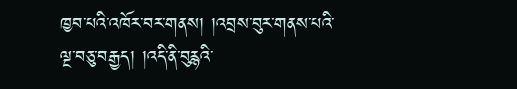ཁྱབ་པའི་འཁོར་བར་གནས། །འབྲས་བུར་གནས་པའི་ལྔ་བཅུ་བརྒྱད། །འདི་ནི་བུརྙའི་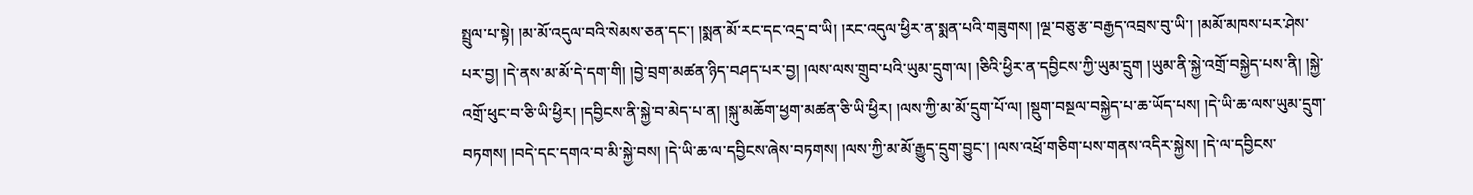སྤྲུལ་པ་སྟེ། །མ་མོ་འདུལ་བའི་སེམས་ཅན་དང་། །སྨན་མོ་རང་དང་འདྲ་བ་ཡི། །རང་འདུལ་ཕྱིར་ན་སྨན་པའི་གཟུགས། །ལྔ་བཅུ་རྩ་བརྒྱད་འབྲས་བུ་ཡི་། །མམོ་མཁས་པར་ཤེས་པར་བྱ། །དེ་ནས་མ་མོ་དེ་དག་གི། །བྱེ་བྲག་མཚན་ཉིད་བཤད་པར་བྱ། །ལས་ལས་གྲུབ་པའི་ཡུམ་དྲུག་ལ། །ཅིའི་ཕྱིར་ན་དབྱིངས་ཀྱི་ཡུམ་དྲུག །ཡུམ་ནི་སྐྱེ་འགྲོ་བསྐྱེད་པས་ནི། །སྐྱེ་འགྲོ་ཕུང་བ་ཅི་ཡི་ཕྱིར། །དབྱིངས་ནི་སྐྱེ་བ་མེད་པ་ན། །སྐུ་མཆོག་ཕྱག་མཚན་ཅི་ཡི་ཕྱིར། །ལས་ཀྱི་མ་མོ་དྲུག་པོ་ལ། །སྡུག་བསྔལ་བསྐྱེད་པ་ཆ་ཡོད་པས། །དེ་ཡི་ཆ་ལས་ཡུམ་དྲུག་བཏགས། །བདེ་དང་དགའ་བ་མི་སྐྱེ་བས། །དེ་ཡི་ཆ་ལ་དབྱིངས་ཞེས་བཏགས། །ལས་ཀྱི་མ་མོ་རྒྱུད་དྲུག་བྱུང་། །ལས་འཕྲོ་གཅིག་པས་གནས་འདིར་སྐྱེས། །དེ་ལ་དབྱིངས་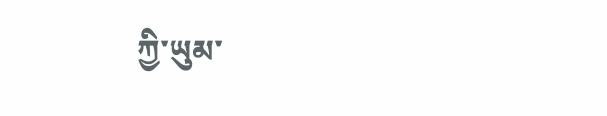ཀྱི་ཡུམ་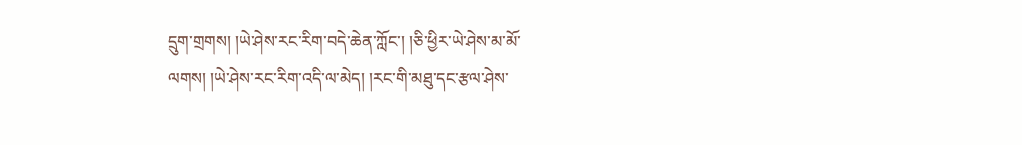དྲུག་གྲགས། །ཡེ་ཤེས་རང་རིག་བདེ་ཆེན་ཀློང་། །ཅི་ཕྱིར་ཡེ་ཤེས་མ་མོ་ལགས། །ཡེ་ཤེས་རང་རིག་འདི་ལ་མེད། །རང་གི་མཐུ་དང་རྩལ་ཤེས་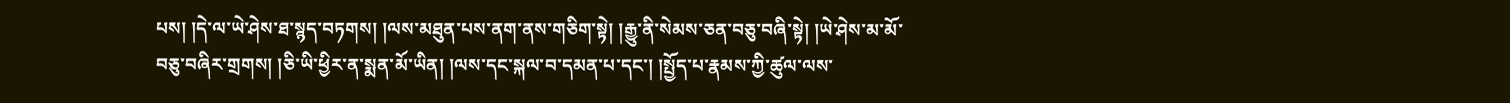པས། །དེ་ལ་ཡེ་ཤེས་ཐ་སྙད་བཏགས། །ལས་མཐུན་པས་ནག་ནས་གཅིག་སྟེ། །རྒྱུ་ནི་སེམས་ཅན་བཅུ་བཞི་སྟེ། །ཡེ་ཤེས་མ་མོ་བཅུ་བཞིར་གྲགས། །ཅི་ཡི་ཕྱིར་ན་སྨན་མོ་ཡིན། །ལས་དང་སྐལ་བ་དམན་པ་དང་། །སྤྱོད་པ་རྣམས་ཀྱི་ཚུལ་ལས་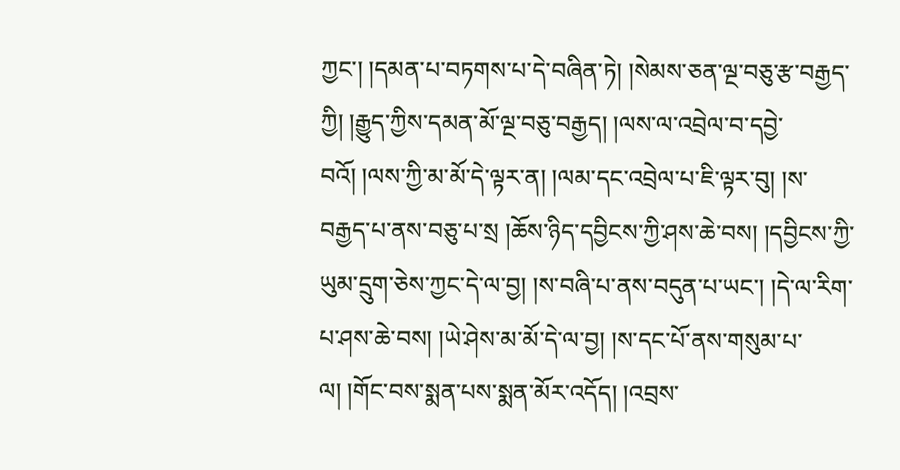ཀྱང་། །དམན་པ་བཏགས་པ་དེ་བཞིན་ཏེ། །སེམས་ཅན་ལྔ་བཅུ་རྩ་བརྒྱད་ཀྱི། །རྒྱུད་ཀྱིས་དམན་མོ་ལྔ་བཅུ་བརྒྱད། །ལས་ལ་འབྲེལ་བ་དབྱེ་བའོ། །ལས་ཀྱི་མ་མོ་དེ་ལྟར་ན། །ལམ་དང་འབྲེལ་པ་ཇི་ལྟར་བུ། །ས་བརྒྱད་པ་ནས་བཅུ་པ་སྲ །ཆོས་ཉིད་དབྱིངས་ཀྱི་ཤས་ཆེ་བས། །དབྱིངས་ཀྱི་ཡུམ་དྲུག་ཅེས་ཀྱང་དེ་ལ་བྱ། །ས་བཞི་པ་ནས་བདུན་པ་ཡང་། །དེ་ལ་རིག་པ་ཤས་ཆེ་བས། །ཡེ་ཤེས་མ་མོ་དེ་ལ་བྱ། །ས་དང་པོ་ནས་གསུམ་པ་ལ། །གོང་བས་སྨན་པས་སྨན་མོར་འདོད། །འབྲས་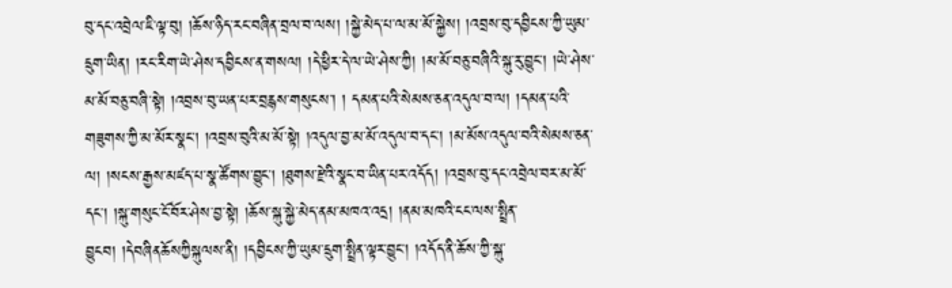བུ་དང་འབྲེལ་ཇི་ལྟ་བུ། །ཆོས་ཉིད་རང་བཞིན་བྲལ་བ་ལས། །སྐྱེ་མེད་པ་ལ་མ་མོ་སྐྱེས། །འབྲས་བུ་དབྱིངས་ཀྱི་ཡུམ་དྲུག་ཡིན། །རང་རིག་ཡེ་ཤེས་དབྱིངས་ན་གསལ། །དེ་ཕྱིར་དེ་ལ་ཡེ་ཤེས་ཀྱི། །མ་མོ་བཅུ་བཞིའི་སྐུ་རུ་བྱུང་། །ཡེ་ཤེས་མ་མོ་བཅུ་བཞི་སྟེ། །འབྲས་བུ་ཡན་པར་བྲརྙས་གསུངས་། ། དམན་པའི་སེམས་ཅན་འདུལ་བ་ལ། །དམན་པའི་གཟུགས་ཀྱི་མ་མོར་སྣང་། །འབྲས་བུའི་མ་མོ་སྟེ། །འདུལ་བྱ་མ་མོ་འདུལ་བ་དང་། །མ་མོས་འདུལ་བའི་སེམས་ཅན་ལ། །སངས་རྒྱས་མཛད་པ་སྣ་ཚོགས་བྱུང་། །ཐུགས་རྫེའི་སྣང་བ་ཡིན་པར་འདོད། །འབྲས་བུ་དང་འབྲེལ་བར་མ་མོ་དང་། །སྐུ་གསུང་ངོ་བོར་ཤེས་བྱ་སྟེ། །ཆོས་སྐུ་སྐྱེ་མེད་ནམ་མཁའ་འདྲ། །ནམ་མཁའི་ངང་ལས་སྤྲིན་བྱུངབ། །དེབཞིནཆོསཀྱིསྐུལས་ནི། །དབྱིངས་ཀྱི་ཡུམ་དྲུག་སྤྲིན་ལྟར་བྱུང་། །འདོད་ནི་ཆོས་ཀྱི་སྐུ་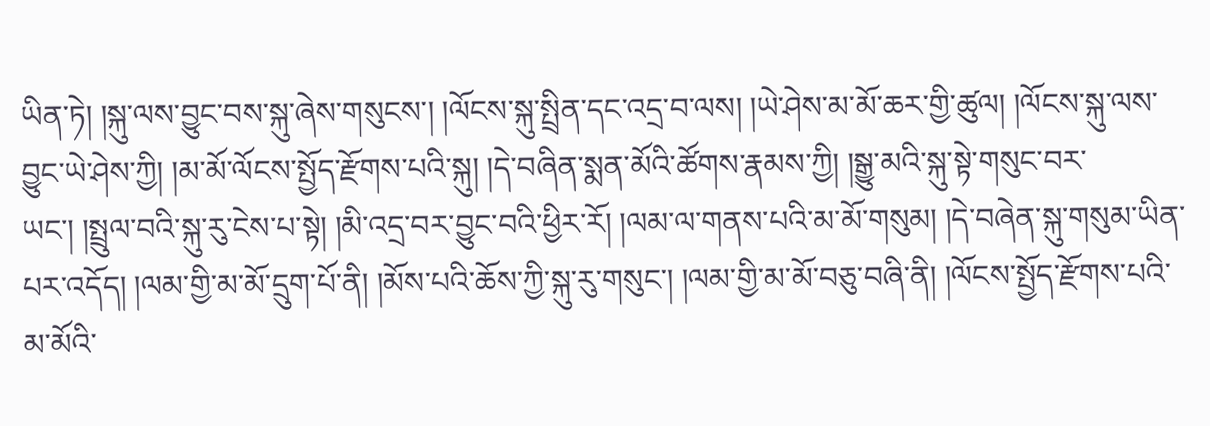ཡིན་ཏེ། །སྐུ་ལས་བྱུང་བས་སྐུ་ཞེས་གསུངས་། །ལོངས་སྐུ་སྤྲིན་དང་འདྲ་བ་ལས། །ཡེ་ཤེས་མ་མོ་ཆར་གྱི་ཚུལ། །ལོངས་སྐུ་ལས་བྱུང་ཡེ་ཤེས་ཀྱི། །མ་མོ་ལོངས་སྤྱོད་རྫོགས་པའི་སྐུ། །དེ་བཞིན་སྨན་མོའི་ཚོགས་རྣམས་ཀྱི། །སྒྱུ་མའི་སྐུ་སྟེ་གསུང་བར་ཡང་། །སྤྲུལ་བའི་སྐུ་རུ་ངེས་པ་སྟེ། །མི་འདྲ་བར་བྱུང་བའི་ཕྱིར་རོ། །ལམ་ལ་གནས་པའི་མ་མོ་གསུམ། །དེ་བཞེན་སྐུ་གསུམ་ཡིན་པར་འདོད། །ལམ་གྱི་མ་མོ་དྲུག་པོ་ནི། །མོས་པའི་ཆོས་ཀྱི་སྐུ་རུ་གསུང་། །ལམ་གྱི་མ་མོ་བཅུ་བཞི་ནི། །ལོངས་སྤྱོད་རྫོགས་པའི་མ་མོའི་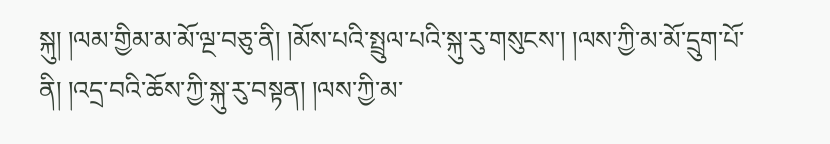སྐུ། །ལམ་གྱིམ་མ་མོ་ལྔ་བཅུ་ནི། །མོས་པའི་སྤྲུལ་པའི་སྐུ་རུ་གསུངས་། །ལས་ཀྱི་མ་མོ་དྲུག་པོ་ནི། །འདྲ་བའི་ཆོས་ཀྱི་སྐུ་རུ་བསྟན། །ལས་ཀྱི་མ་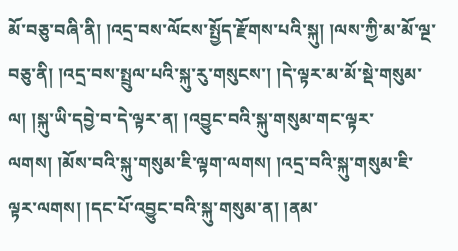མོ་བཅུ་བཞི་ནི། །འདྲ་བས་ལོངས་སྤྱོད་རྫོགས་པའི་སྐུ། །ལས་ཀྱི་མ་མོ་ལྔ་བཅུ་ནི། །འདྲ་བས་སྤྲུལ་པའི་སྐུ་རུ་གསུངས་། །དེ་ལྟར་མ་མོ་སྡེ་གསུམ་ལ། །སྐུ་ཡི་དབྱེ་བ་དེ་ལྟར་ན། །འབྱུང་བའི་སྐུ་གསུམ་གང་ལྟར་ལགས། །མོས་བའི་སྐུ་གསུམ་ཇི་ལྟག་ལགས། །འདྲ་བའི་སྐུ་གསུམ་ཇི་ལྟར་ལགས། །དང་པོ་འབྱུང་བའི་སྐུ་གསུམ་ན། །ནམ་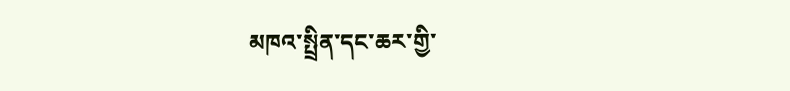མཁའ་སྤྲིན་དང་ཆར་གྱི་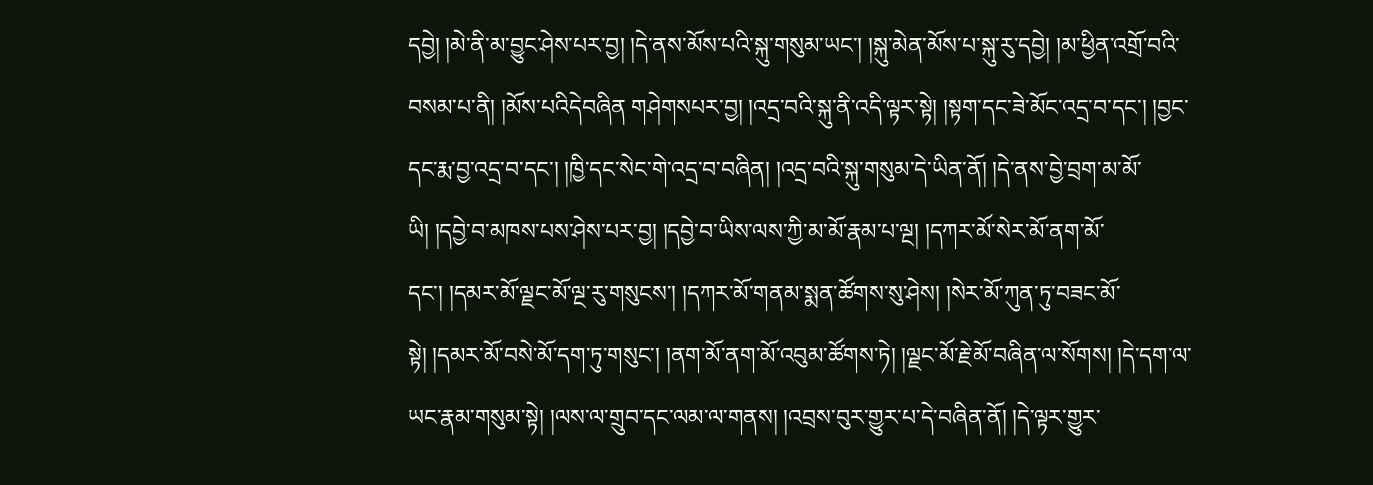དབྱེ། །མེ་ནི་མ་བྱུང་ཤེས་པར་བྱ། །དེ་ནས་མོས་པའི་སྐུ་གསུམ་ཡང་། །སྐུ་མེན་མོས་པ་སྐུ་རུ་དབྱེ། །མ་ཕྱིན་འགྲོ་བའི་བསམ་པ་ནི། །མོས་པའིདེབཞིན གཤེགསཔར་བྱ། །འདྲ་བའི་སྐུ་ནི་འདི་ལྟར་སྟེ། །སྟག་དང་ཟེ་མོང་འདྲ་བ་དང་། །བྱང་དང་རྨ་བྱ་འདྲ་བ་དང་། །ཁྱི་དང་སེང་གེ་འདྲ་བ་བཞིན། །འདྲ་བའི་སྐུ་གསུམ་དེ་ཡིན་ནོ། །དེ་ནས་བྱེ་བྲག་མ་མོ་ཡི། །དབྱེ་བ་མཁས་པས་ཤེས་པར་བྱ། །དབྱེ་བ་ཡིས་ལས་ཀྱི་མ་མོ་རྣམ་པ་ལྔ། །དཀར་མོ་སེར་མོ་ནག་མོ་དང་། །དམར་མོ་ལྗང་མོ་ལྔ་རུ་གསུངས་། །དཀར་མོ་གནམ་སྨན་ཚོགས་སུ་ཤེས། །སེར་མོ་ཀུན་ཏུ་བཟང་མོ་སྟེ། །དམར་མོ་བསེ་མོ་དག་ཏུ་གསུང་། །ནག་མོ་ནག་མོ་འབུམ་ཚོགས་ཏེ། །ལྗང་མོ་རྗེ་མོ་བཞིན་ལ་སོགས། །དེ་དག་ལ་ཡང་རྣམ་གསུམ་སྟེ། །ལས་ལ་གྲུབ་དང་ལམ་ལ་གནས། །འབྲས་བུར་གྱུར་པ་དེ་བཞིན་ནོ། །དེ་ལྟར་གྱུར་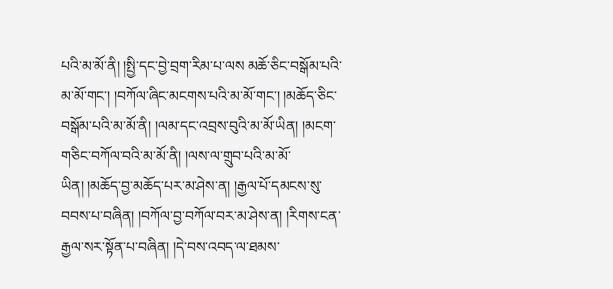པའི་མ་མོ་ནི། །སྤྱི་དང་བྱེ་བྲག་རིམ་པ་ལས མཆོ་ཅིང་བསྒོམ་པའི་མ་མོ་གང་། །བཀོལ་ཞིང་མངགས་པའི་མ་མོ་གང་། །མཆོད་ཅིང་བསྒོམ་པའི་མ་མོ་ནི། །ལམ་དང་འབྲས་བུའི་མ་མོ་ཡིན། །མངག་གཅིང་བཀོལ་བའི་མ་མོ་ནི། །ལས་ལ་གྲུབ་པའི་མ་མོ་ཡིན། །མཆོད་བྱ་མཆོད་པར་མ་ཤེས་ན། །རྒྱལ་པོ་དམངས་སུ་བབས་པ་བཞིན། །བཀོལ་བྱ་བཀོལ་བར་མ་ཤེས་ན། །རིགས་ངན་རྒྱལ་སར་སྟོན་པ་བཞིན། །དེ་བས་འབད་ལ་ཐམས་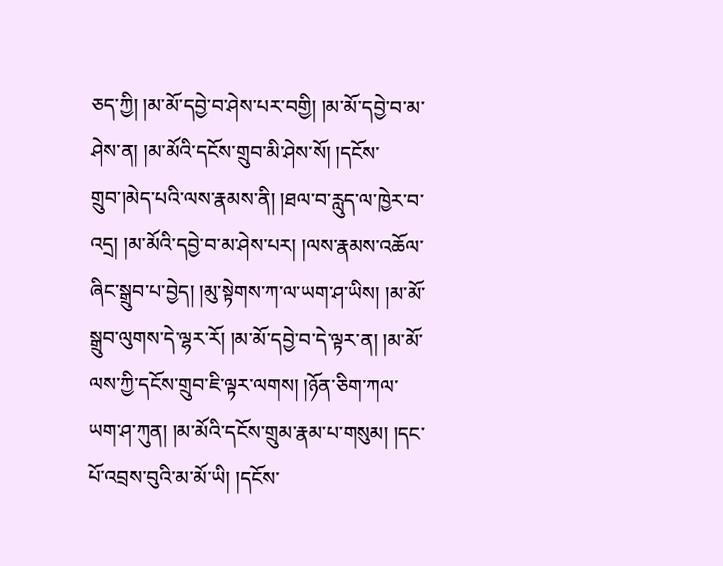ཅད་ཀྱི། །མ་མོ་དབྱེ་བ་ཤེས་པར་བགྱི། །མ་མོ་དབྱེ་བ་མ་ཤེས་ན། །མ་མོའི་དངོས་གྲུབ་མི་ཤེས་སོ། །དངོས་གྲུབ་།མེད་པའི་ལས་རྣམས་ནི། །ཐལ་བ་རླུད་ལ་ཁྱེར་བ་འདྲ། །མ་མོའི་དབྱེ་བ་མ་ཤེས་པར། །ལས་རྣམས་འཆོལ་ཞིང་སྒྲུབ་པ་བྱེད། །མུ་སྟེགས་ཀ་ལ་ཡག་ཤ་ཡིས། །མ་མོ་སྒྲུབ་ལུགས་དེ་ལྷར་རོ། །མ་མོ་དབྱེ་བ་དེ་ལྟར་ན། །མ་མོ་ལས་ཀྱི་དངོས་གྲུབ་ཇི་ལྟར་ལགས། །ཉོན་ཅིག་ཀལ་ཡག་ཤ་ཀུན། །མ་མོའི་དངོས་གྲུམ་རྣམ་པ་གསུམ། །དང་པོ་འབྲས་བུའི་མ་མོ་ཡི། །དངོས་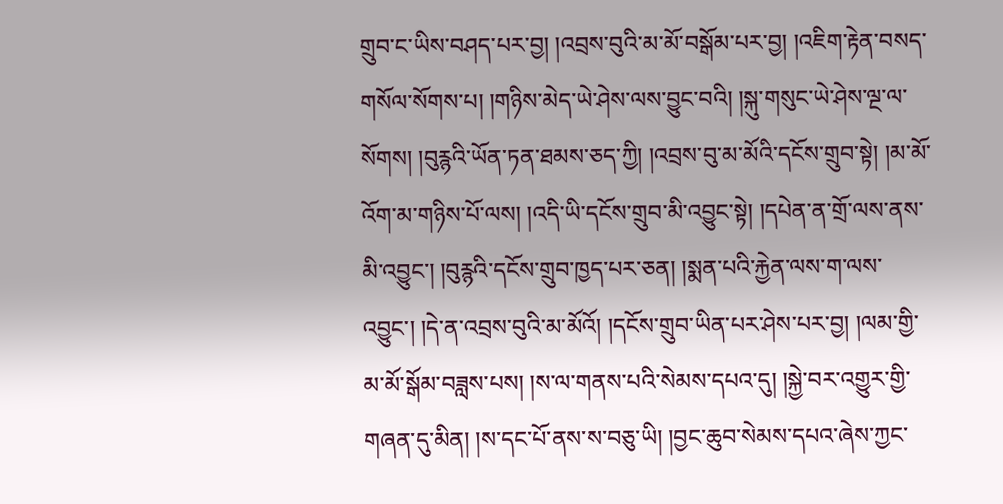གྲུབ་ང་ཡིས་བཤད་པར་བྱ། །འབྲས་བུའི་མ་མོ་བསྒོམ་པར་བྱ། །འཇིག་རྟེན་བསད་གསོལ་སོགས་པ། །གཉིས་མེད་ཡེ་ཤེས་ལས་བྱུང་བའི། །སྐུ་གསུང་ཡེ་ཤེས་ལྔ་ལ་སོགས། །བུརྙའི་ཡོན་ཏན་ཐམས་ཅད་ཀྱི། །འབྲས་བུ་མ་མོའི་དངོས་གྲུབ་སྟེ། །མ་མོ་འོག་མ་གཉིས་པོ་ལས། །འདི་ཡི་དངོས་གྲུབ་མི་འབྱུང་སྟེ། །དཔེན་ན་གྲོ་ལས་ནས་མི་འབྱུང་། །བུརྙའི་དངོས་གྲུབ་ཁྱད་པར་ཅན། །སྨན་པའི་རྐྱེན་ལས་ག་ལས་འབྱུང་། །དེ་ན་འབྲས་བུའི་མ་མོའོ། །དངོས་གྲུབ་ཡིན་པར་ཤེས་པར་བྱ། །ལམ་གྱི་མ་མོ་སྒོམ་བཟླས་པས། །ས་ལ་གནས་པའི་སེམས་དཔའ་དུ། །སྐྱེ་བར་འགྱུར་གྱི་གཞན་དུ་མིན། །ས་དང་པོ་ནས་ས་བཅུ་ཡི། །བྱང་ཆུབ་སེམས་དཔའ་ཞེས་ཀྱང་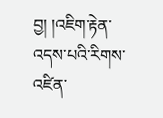བྱ། །འཇིག་རྟེན་འདས་པའི་རིགས་འཛིན་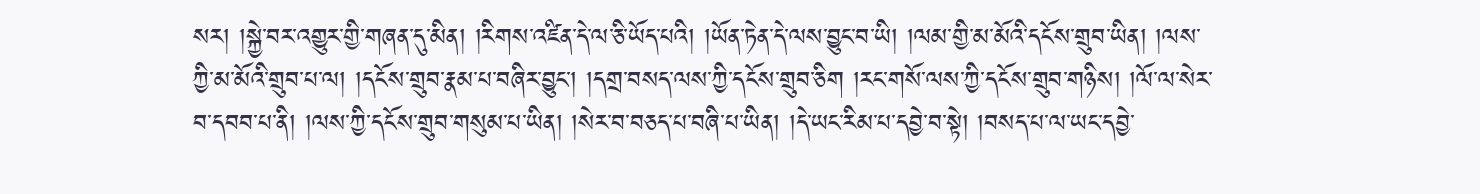སར། །སྐྱེ་བར་འགྱུར་གྱི་གཞན་དུ་མིན། །རིགས་འཛིན་དེ་ལ་ཅི་ཡོད་པའི། །ཡོན་ཏེན་དེ་ལས་བྱུང་བ་ཡི། །ལམ་གྱི་མ་མོའི་དངོས་གྲུབ་ཡིན། །ལས་ཀྱི་མ་མོའི་གྲུབ་པ་ལ། །དངོས་གྲུབ་རྣམ་པ་བཞིར་བྱུང་། །དགྲ་བསད་ལས་ཀྱི་དངོས་གྲུབ་ཅིག །རང་གསོ་ལས་ཀྱི་དངོས་གྲུབ་གཉིས། །ལོ་ལ་སེར་བ་དབབ་པ་ནི། །ལས་ཀྱི་དངོས་གྲུབ་གསུམ་པ་ཡིན། །སེར་བ་བཅད་པ་བཞི་པ་ཡིན། །དེ་ཡང་རིམ་པ་དབྱེ་བ་སྟེ། །བསད་པ་ལ་ཡང་དབྱེ་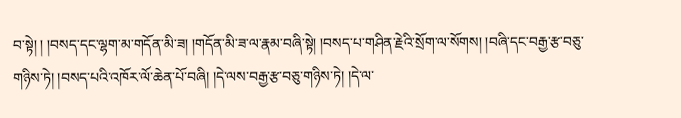བ་སྟེ། ། །བསད་དང་ལྷག་མ་གདོན་མི་ཟ། །གདོན་མི་ཟ་ལ་རྣམ་བཞི་སྟེ། །བསད་པ་གཤིན་རྗེའི་སྲོག་ལ་སོགས། །བཞི་དང་བརྒྱ་རྩ་བཅུ་གཉིས་ཏེ། །བསད་པའི་འཁོར་ལོ་ཆེན་པོ་བཞི། །དེ་ལས་བརྒྱ་རྩ་བཅུ་གཉིས་ཏེ། །དེ་ལ་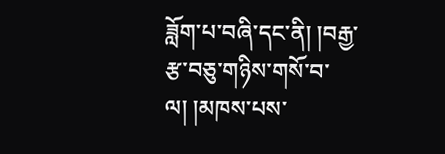ཟློག་པ་བཞི་དང་ནི། །བརྒྱ་རྩ་བཅུ་གཉིས་གསོ་བ་ལ། །མཁས་པས་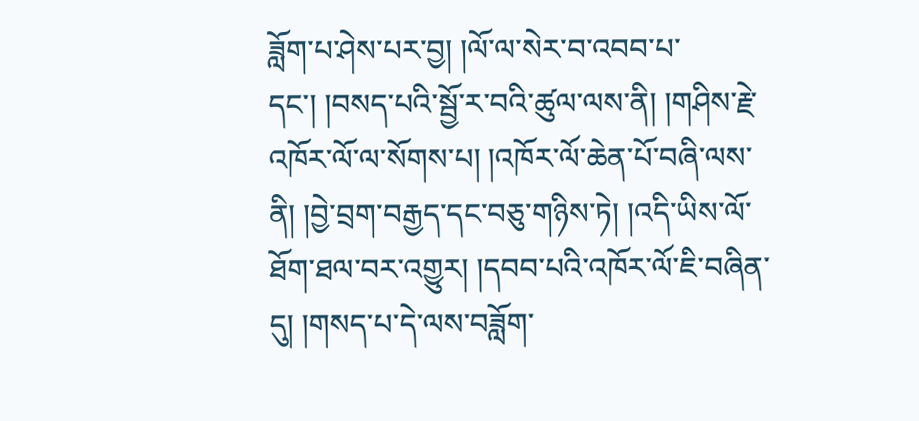ཟློག་པ་ཤེས་པར་བྱ། །ལོ་ལ་སེར་བ་འབབ་པ་དང་། །བསད་པའི་སྦྱོ་ར་བའི་ཚུལ་ལས་ནི། །གཤིས་རྗེ་འཁོར་ལོ་ལ་སོགས་པ། །འཁོར་ལོ་ཆེན་པོ་བཞི་ལས་ནི། །བྱེ་བྲག་བརྒྱད་དང་བཅུ་གཉིས་ཏེ། །འདི་ཡིས་ལོ་ཐོག་ཐལ་བར་འགྱུར། །དབབ་པའི་འཁོར་ལོ་ཇི་བཞིན་དུ། །གསད་པ་དེ་ལས་བཟློག་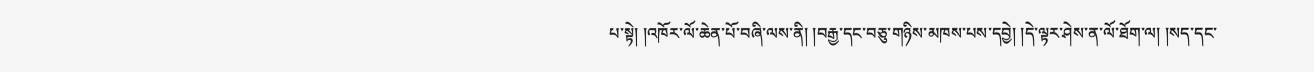པ་སྟེ། །འཁོར་ལོ་ཆེན་པོ་བཞི་ལས་ནི། །བརྒྱ་དང་བཅུ་གཉིས་མཁས་པས་དབྱེ། །དེ་ལྟར་ཤེས་ན་ལོ་ཐོག་ལ། །སད་དང་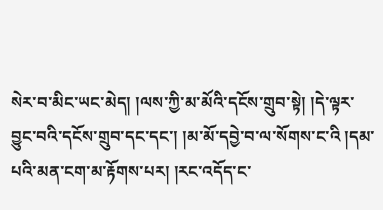སེར་བ་མིང་ཡང་མེད། །ལས་ཀྱི་མ་མོའི་དངོས་གྲུབ་སྟེ། །དེ་ལྟར་བྱུང་བའི་དངོས་གྲུབ་དང་དང་། །མ་མོ་དབྱེ་བ་ལ་སོགས་ང་འི །དམ་པའི་མན་ངག་མ་རྟོགས་པར། །རང་འདོད་ང་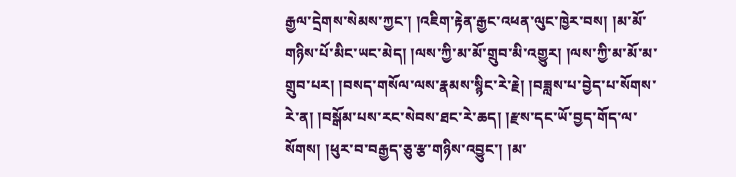རྒྱལ་དྲེགས་སེམས་ཀྱང་། །འཇིག་རྟེན་རྒྱང་འཕན་ལུང་ཁྱེར་བས། །མ་མོ་གཉིས་པོ་མིང་ཡང་མེད། །ལས་ཀྱི་མ་མོ་གྲུབ་མི་འགྱུར། །ལས་ཀྱི་མ་མོ་མ་གྲུབ་པར། །བསད་གསོལ་ལས་རྣམས་སྙིང་རེ་རྗེ། །བཟླས་པ་བྱེད་པ་སོགས་རེ་ན། །བསྒོམ་པས་རང་སེབས་ཐང་རེ་ཆད། །རྫས་དང་ཡོ་བྱད་གོད་ལ་སོགས། །ཕུར་བ་བརྒྱད་ཅུ་རྩ་གཉིས་འབྱུང་། །མ་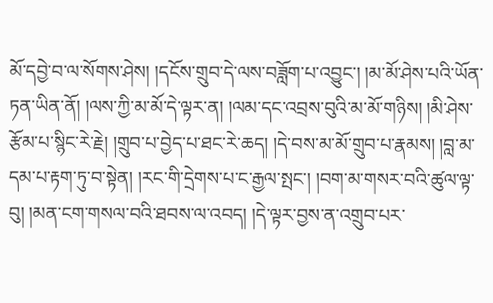མོ་དབྱེ་བ་ལ་སོགས་ཤེས། །དངོས་གྲུབ་དེ་ལས་བཟློག་པ་འབྱུང་། །མ་མོ་ཤེས་པའི་ཡོན་ཏན་ཡིན་ནོ། །ལས་ཀྱི་མ་མོ་དེ་ལྟར་ན། །ལམ་དང་འབྲས་བུའི་མ་མོ་གཉིས། །མི་ཤེས་རྩོམ་པ་སྙིང་རེ་རྗེ། །གྲུབ་པ་བྱེད་པ་ཐང་རེ་ཆད། །དེ་བས་མ་མོ་གྲུབ་པ་རྣམས། །བླ་མ་དམ་པ་རྟག་ཏུ་བ་སྟེན། །རང་གི་དྲེགས་པ་ང་རྒྱལ་སྤང་། །བག་མ་གསར་བའི་ཚུལ་ལྟ་བུ། །མན་ངག་གསལ་བའི་ཐབས་ལ་འབད། །དེ་ལྟར་བྱས་ན་འགྲུབ་པར་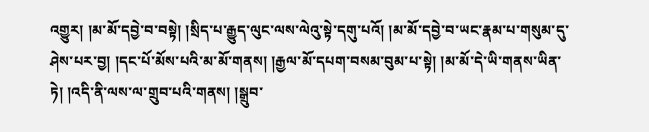འགྱུར། །མ་མོ་དབྱེ་བ་བསྟེ། །སྲིད་པ་རྒྱུད་ལུང་ལས་ལེའུ་སྟེ་དགུ་པའོ། །མ་མོ་དབྱེ་བ་ཡང་རྣམ་པ་གསུམ་དུ་ཤེས་པར་བྱ། །དང་པོ་མོས་པའི་མ་མོ་གནས། །རྒྱལ་མོ་དཔག་བསམ་བུམ་པ་སྟེ། །མ་མོ་དེ་ཡི་གནས་ཡིན་ཏེ། །འདི་ནི་ལས་ལ་གྲུབ་པའི་གནས། །སྒྲུབ་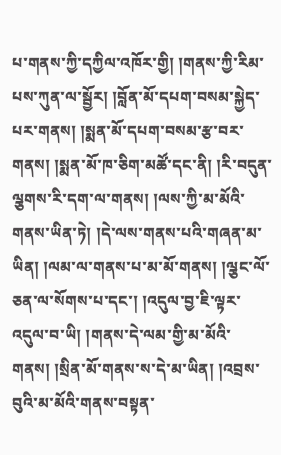པ་གནས་ཀྱི་དཀྱིལ་འཁོར་གྱི། །གནས་ཀྱི་རིམ་པས་ཀུན་ལ་སྦྱོར། །བློན་མོ་དཔག་བསམ་སྐྱེད་པར་གནས། །སྨན་མོ་དཔག་བསམ་རྩ་བར་གནས། །སྨན་མོ་ཁ་ཅིག་མཚོ་དང་ནི། །རི་བདུན་ལྕགས་རི་དག་ལ་གནས། །ལས་ཀྱི་མ་མོའི་གནས་ཡིན་ཏེ། །དེ་ལས་གནས་པའི་གཞན་མ་ཡིན། །ལམ་ལ་གནས་པ་མ་མོ་གནས། །ལྕང་ལོ་ཅན་ལ་སོགས་པ་དང་། །འདུལ་བྱ་ཇི་ལྟར་འདུལ་བ་ཡི། །གནས་དེ་ལམ་གྱི་མ་མོའི་གནས། །སྲིན་མོ་གནས་ས་དེ་མ་ཡིན། །འབྲས་བུའི་མ་མོའི་གནས་བསྟན་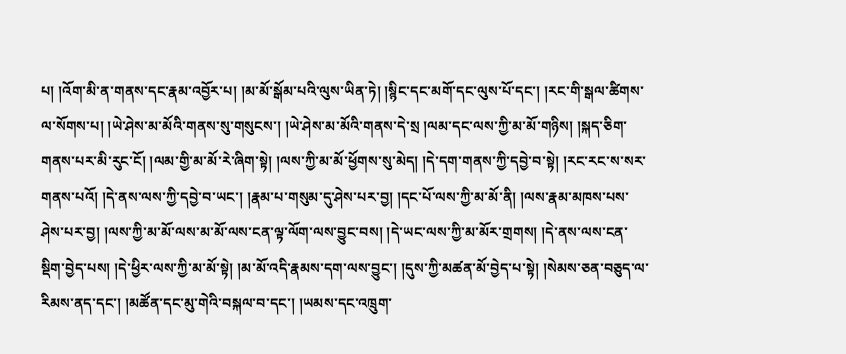པ། །འོག་མི་ན་གནས་དང་རྣམ་འབྱོར་པ། །མ་མོ་སྒོམ་པའི་ལུས་ཡིན་ཏེ། །སྙིང་དང་མགོ་དང་ལུས་པོ་དང་། །རང་གི་སྒལ་ཚིགས་ལ་སོགས་པ། །ཡེ་ཤེས་མ་མོའི་གནས་སུ་གསུངས་། །ཡེ་ཤེས་མ་མོའི་གནས་དེ་སྲ །ལམ་དང་ལས་ཀྱི་མ་མོ་གཉིས། །སྐད་ཅིག་གནས་པར་མི་རུང་ངོ། །ལམ་གྱི་མ་མོ་རེ་ཞིག་སྟེ། །ལས་ཀྱི་མ་མོ་ཕྱོགས་སུ་མེད། །དེ་དག་གནས་ཀྱི་དབྱེ་བ་སྟེ། །རང་རང་ས་སར་གནས་པའོ། །དེ་ནས་ལས་ཀྱི་དབྱེ་བ་ཡང་། །རྣམ་པ་གསུམ་དུ་ཤེས་པར་བྱ། །དང་པོ་ལས་ཀྱི་མ་མོ་ནི། །ལས་རྣམ་མཁས་པས་ཤེས་པར་བྱ། །ལས་ཀྱི་མ་མོ་ལས་མ་མོ་ལས་ངན་ལྟ་ལོག་ལས་བྱུང་བས། །དེ་ཡང་ལས་ཀྱི་མ་མོར་གྲགས། །དེ་ནས་ལས་ངན་སྡིག་བྱེད་པས། །དེ་ཕྱིར་ལས་ཀྱི་མ་མོ་སྟེ། །མ་མོ་འདི་རྣམས་དག་ལས་བྱུང་། །དུས་ཀྱི་མཚན་མོ་བྱེད་པ་སྟེ། །སེམས་ཅན་བཅུད་ལ་རིམས་ནད་དང་། །མཚོན་དང་མུ་གེའི་བསྐལ་བ་དང་། །ཡམས་དང་འཁྲུག་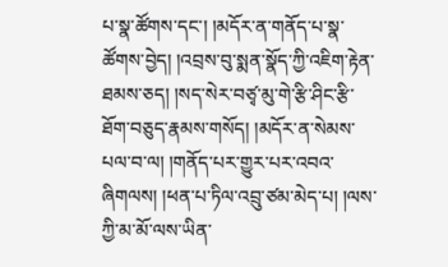པ་སྣ་ཚོགས་དང་། །མདོར་ན་གནོད་པ་སྣ་ཚོགས་བྱེད། །འབྲས་བུ་སྨན་སྣོད་ཀྱི་འཇིག་རྟེན་ཐམས་ཅད། །སད་སེར་བཙྭ་མུ་གེ་རྩི་ཤིང་རྩི་ཐོག་བཅུད་རྣམས་གསོད། །མདོར་ན་སེམས་པལ་བ་ལ། །གནོད་པར་གྱུར་པར་འབའ་ཞིགལས། །ཕན་པ་ཏིལ་འབྲུ་ཙམ་མེད་པ། །ལས་ཀྱི་མ་མོ་ལས་ཡིན་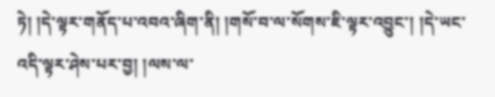ཏེ། །དེ་ལྟར་གནོད་པ་འབའ་ཞིག་ནི། །གསོ་བ་ལ་སོགས་ཇི་ལྟར་འབྱུང་། །དེ་ཡང་འདི་ལྟར་ཤེས་པར་བྱ། །ལས་ལ་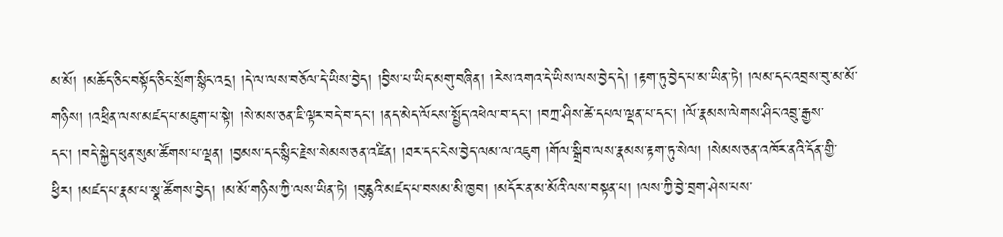མ་མོ། །མཆོད་ཅིང་བསྟོད་ཅིང་སྲོག་སྙིང་འདྲ། །དེ་ལ་ལས་བཅོལ་དེ་ཡིས་བྱེད། །བྱིས་པ་ཡིད་མགུ་བཞིན། །རེས་འགའ་དེ་ཡིས་ལས་བྱེད་དེ། །རྟག་ཏུ་བྱེད་པ་མ་ཡིན་ཏེ། །ལམ་དང་འབྲས་བུ་མ་མོ་གཉིས། །འཕྲིན་ལས་མཛད་པ་མཇུག་པ་སྟེ། །སེ་མས་ཅན་ཇི་ལྟར་བདེ་བ་དང་། །ནད་མེད་ལོངས་སྤྱོད་འཕེལ་བ་དང་། །བཀྲ་ཤིས་ཚེ་དཔལ་ལྡན་པ་དང་། །ལོ་རྣམས་ལེགས་ཤིང་འབྲུ་རྒྱས་དང་། །བདེ་སྐྱེད་ཕུན་སུམ་ཚོགས་པ་ལྡན། །བྱམས་དང་སྙིང་རྗེས་སེམས་ཅན་འཛིན། །ཐར་དང་ངེས་བྱེད་ལམ་ལ་འཇུག །གོལ་སྒྲིབ་ལས་རྣམས་རྟག་ཏུ་སེལ། །སེམས་ཅན་འཁོར་ནའི་དོན་གྱི་ཕྱིར། །མཛད་པ་རྣམ་པ་སྣ་ཚོགས་བྱེད། །མ་མོ་གཉིས་ཀྱི་ལས་ཡིན་ཏེ། །བུརྙའི་མཛད་པ་བསམ་མི་ཁྱབ། །མདོར་ན་མ་མོའི་ལས་བསྟན་པ། །ལས་ཀྱི་བྱེ་བྲག་ཤེས་པས་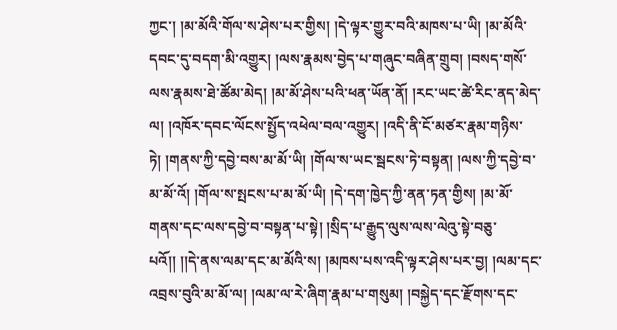ཀྱང་། །མ་མོའི་གོལ་ས་ཤེས་པར་གྱིས། །དེ་ལྟར་གྱུར་བའི་མཁས་པ་ཡི། །མ་མོའི་དབང་དུ་བདག་མི་འགྱུར། །ལས་རྣམས་བྱེད་པ་གཞུང་བཞིན་གྲུབ། །བསད་གསོ་ལས་རྣམས་ཐེ་ཚོམ་མེད། །མ་མོ་ཤེས་པའི་ཕན་ཡོན་ནོ། །རང་ཡང་ཚེ་རིང་ནད་མེད་ལ། །འཁོར་དབང་ལོངས་སྤྱོད་འཕེལ་བལ་འགྱུར། །འདི་ནི་ངོ་མཙར་རྣམ་གཉིས་ཏེ། །གནས་ཀྱི་དབྱེ་བས་མ་མོ་ཡི། །གོལ་ས་ཡང་སྦངས་ཏེ་བསྟན། །ལས་ཀྱི་དབྱེ་བ་མ་མོ་འོ། །གོལ་ས་སྤངས་པ་མ་མོ་ཡི། །དེ་དག་ཁྱེད་ཀྱི་ནན་ཏན་གྱིས། །མ་མོ་གནས་དང་ལས་དབྱེ་བ་བསྟན་པ་སྟེ། །སྲིད་པ་རྒྱུད་ལུས་ལས་ལེའུ་སྟེ་བཅུ་པའོ།། །།དེ་ནས་ལམ་དང་མ་མོའི་ས། །མཁས་པས་འདི་ལྟར་ཤེས་པར་བྱ། །ལམ་དང་འབྲས་བུའི་མ་མོ་ལ། །ལམ་ལ་རེ་ཞིག་རྣམ་པ་གསུམ། །བསྐྱེད་དང་རྫོགས་དང་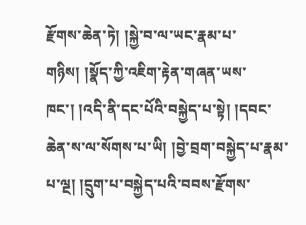རྫོགས་ཆེན་ཏེ། །སྐྱེ་བ་ལ་ཡང་རྣམ་པ་གཉིས། །སྣོད་ཀྱི་འཇིག་རྟེན་གཞན་ཡས་ཁང་། །འདི་ནི་དང་པོའི་བསྐྱེད་པ་སྟེ། །དབང་ཆེན་ས་ལ་སོགས་པ་ཡི། །བྱེ་བྲག་བསྐྱེད་པ་རྣམ་པ་ལྔ། །དྲུག་པ་བསྐྱེད་པའི་བབས་རྫོགས་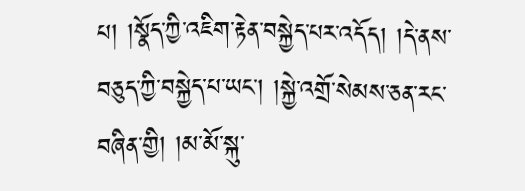པ། །སྣོད་ཀྱི་འཇིག་རྟེན་བསྐྱེད་པར་འདོད། །དེ་ནས་བཅུད་ཀྱི་བསྐྱེད་པ་ཡང་། །སྐྱེ་འགྲོ་སེམས་ཅན་རང་བཞིན་གྱི། །མ་མོ་སྐུ་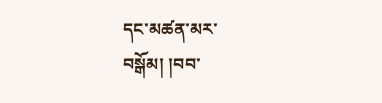དང་མཚན་མར་བསྒོམ། །བབ་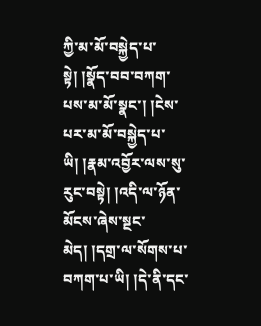ཀྱི་མ་མོ་བསྐྱེད་པ་སྟེ། །སྣོད་བབ་བཀག་པས་མ་མོ་སྣང་། །ངེས་པར་མ་མོ་བསྐྱེད་པ་ཡི། །རྣམ་འབྱོར་ལས་སུ་རུང་བསྟེ། །འདི་ལ་ཉོན་མོངས་ཞེས་སྔང་མེད། །དགྲ་ལ་སོགས་པ་བཀག་པ་ཡི། །དེ་ནི་དང་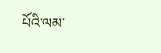པོའི་ལམ་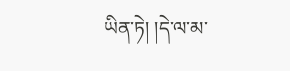ཡིན་ཏེ། །དེ་ལ་མ་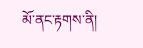མོ་ནང་རྟགས་ནི།